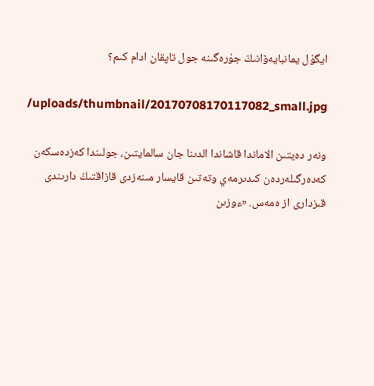ايگۇل يمانبايەۆانىڭ جۇرەگىنە جول تاپقان ادام كىم؟

/uploads/thumbnail/20170708170117082_small.jpg

ونەر دەيتىن الاماندا قاشاندا الدىنا جان سالمايتىن، جولىندا كەزدەسكەن كەدەرگىلەردەن كىدىرمەي وتەتىن قايسار مىنەزدى قازاقتىڭ دارىندى قىزدارى از ەمەس. «ءوزىن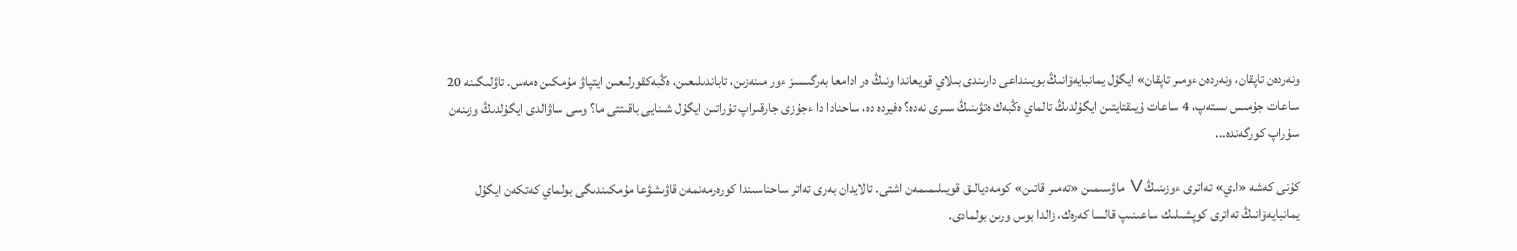ونەردەن تاپقان، ونەردەن ءومىر تاپقان» ايگۇل يمانبايەۆانىڭ بويىنداعى دارىندى بىلاي قويعاندا ونىڭ ەر ادامعا بەرگىسىز ءور مىنەزىن، تاباندىلىعىن، ەڭبەكقورلىعىن ايتپاۋ مۇمكىن ەمەس. تاۋلىگىنە 20 ساعات جۇمىس ىستەپ، 4 ساعات ۇيىقتايتىن ايگۇلدىڭ تالماي ەڭبەك ەتۋىنىڭ سىرى نەدە؟ ەفيردە دە، ساحنادا دا ءجۇزى جارقىراپ تۇراتىن ايگۇل شىنايى باقىتتى ما؟ وسى ساۋالدى ايگۇلدىڭ وزىنەن سۇراپ كورگەندە...

كۇنى كەشە «ا.ي» تەاترى ءوزىنىڭ V ماۋسىمىن «تەمىر قاتىن» كومەديالىق قويىلىمىمەن اشتى. تالايدان بەرى تەاتر ساحناسىندا كورەرمەنمەن قاۋىشۋعا مۇمكىندىگى بولماي كەتكەن ايگۇل يمانبايەۆانىڭ تەاترى كوپشىلىك ساعىنىپ قالسا كەرەك، زالدا بوس ورىن بولمادى.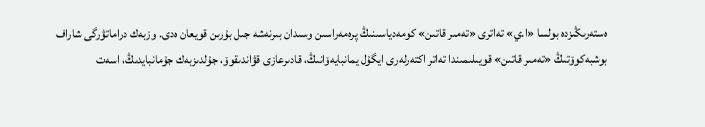ەستەرىڭىزدە بولسا «ا.ي» تەاترى «تەمىر قاتىن» كومەدياسىنىڭ پرەمەراسىن وسىدان بىرنەشە جىل بۇرىن قويعان ەدى. وزبەك دراماتۋرگى شاراف بوشبەكوۆتىڭ «تەمىر قاتىن» قويىلىمىندا تەاتر اكتەرلەرى ايگۇل يمانبايەۆانىڭ، قادىرعازى قۋاندىقوۆ، جۇلدىزبەك جۇمانبايدىڭ، اسەت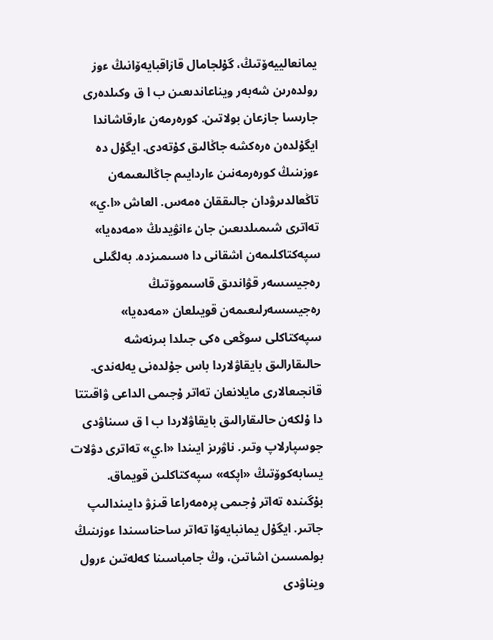يمانعالييەۆتىڭ، گۇلجامال قازاقبايەۆانىڭ ءوز رولدەرىن شەبەر ويناعاندىعىن ب ا ق وكىلدەرى جارىسا جازعان بولاتىن. كورەرمەن ءارقاشاندا ايگۇلدەن ەرەكشە جاڭالىق كۇتەدى. ايگۇل دە ءوزىنىڭ كورەرمەنىن ءاردايىم جاڭالىعىمەن تاڭعالدىرۋدان جالىققان ەمەس. العاش «ا.ي» تەاترى شىمىلدىعىن جان ءانۋيدىڭ «مەدەيا» سپەكتاكلىمەن اشقانى دا ەسىمىزدە. بەلگىلى رەجيسسەر قۋاندىق قاسىموۆتىڭ رەجيسسەرلىعىمەن قويىلعان «مەدەيا» سپەكتاكلى سوڭعى ەكى جىلدا بىرنەشە حالىقارالىق بايقاۋلاردا باس جۇلدەنى يەلەندى. قانجىعالارى مايلانعان تەاتر ۇجىمى الداعى ۋاقىتتا دا ۇلكەن حالىقارالىق بايقاۋلاردا ب ا ق سىناۋدى جوسپارلاپ وتىر. ناۋرىز ايىندا «ا.ي» تەاترى دۋلات يسابەكوۆتىڭ «اپكە» سپەكتاكلىن قويماق. بۇگىندە تەاتر ۇجىمى پرەمەراعا قىزۋ دايىندالىپ جاتىر. ايگۇل يمانبايەۆا تەاتر ساحناسىندا ءوزىنىڭ بولمىسىن اشاتىن، وڭ جامباسىنا كەلەتىن ءرول ويناۋدى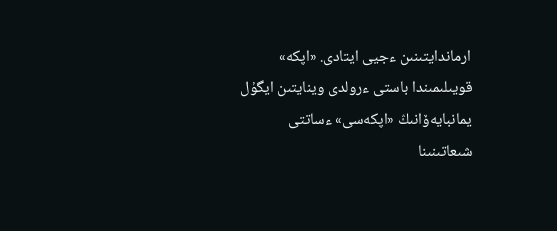ارماندايتىنىن ءجيى ايتادى. «اپكە» قويىلىمىندا باستى ءرولدى وينايتىن ايگۇل يمانبايەۆانىڭ «اپكەسى» ءساتتى شىعاتىنىنا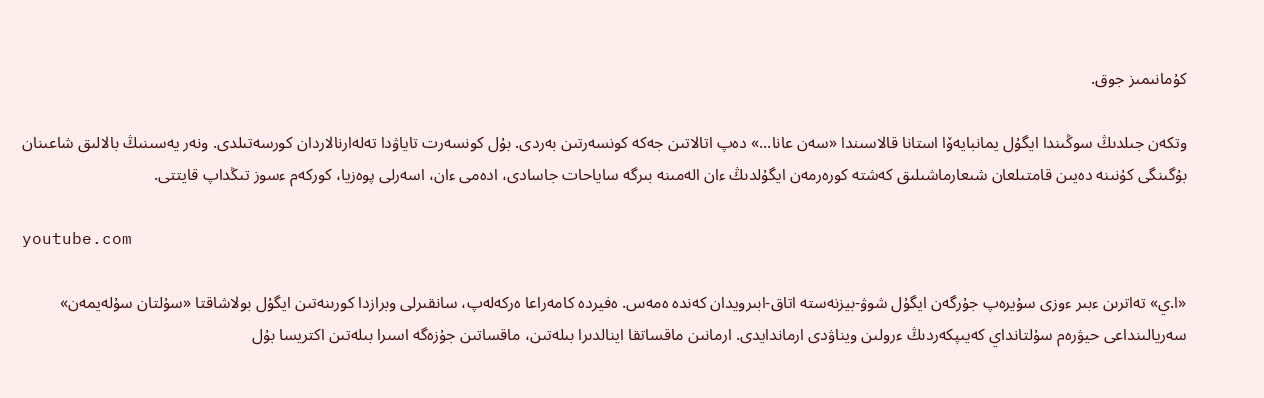كۇمانىمىز جوق.

وتكەن جىلدىڭ سوڭىندا ايگۇل يمانبايەۆا استانا قالاسىندا «سەن عانا...» دەپ اتالاتىن جەكە كونسەرتىن بەردى. بۇل كونسەرت تاياۋدا تەلەارنالاردان كورسەتىلدى. ونەر يەسىنىڭ بالالىق شاعىنان بۇگىنگى كۇنىنە دەيىن قامتىلعان شىعارماشىلىق كەشتە كورەرمەن ايگۇلدىڭ ءان الەمىنە بىرگە ساياحات جاسادى، ادەمى ءان، اسەرلى پوەزيا، كوركەم ءسوز تىڭداپ قايتتى.

youtube.com

«ا.ي» تەاترىن ءبىر ءوزى سۇيرەپ جۇرگەن ايگۇل شوۋ-بيزنەستە اتاق-ابىرويدان كەندە ەمەس. ەفيردە كامەراعا ەركەلەپ، سانقىرلى وبرازدا كورىنەتىن ايگۇل بولاشاقتا «سۇلتان سۇلەيمەن» سەريالىنداعى حيۋرەم سۇلتانداي كەيىپكەردىڭ ءرولىن ويناۋدى ارماندايدى. ارمانىن ماقساتقا اينالدىرا بىلەتىن، ماقساتىن جۇزەگە اسىرا بىلەتىن اكتريسا بۇل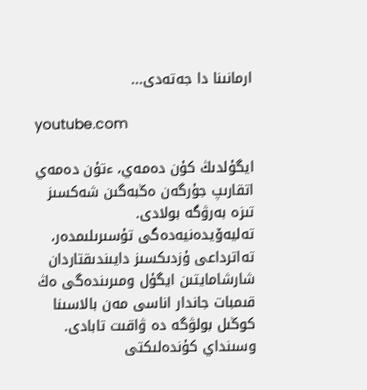ارمانىنا دا جەتەدى...

youtube.com

ايگۇلدىڭ كۇن دەمەي، ءتۇن دەمەي اتقارىپ جۇرگەن ەڭبەگىن شەكسىز تىزە بەرۋگە بولادى. تەليەۆيدەنيەدەگى تۇسىرىلىمدەر، تەاترداعى ۇزدىكسىز دايىندىقتاردان شارشامايتىن ايگۇل ومىرىندەگى ەڭ قىمبات جاندار اناسى مەن بالاسىنا كوڭىل بولۋگە دە ۋاقىت تابادى. وسىنداي كۇندەلىكتى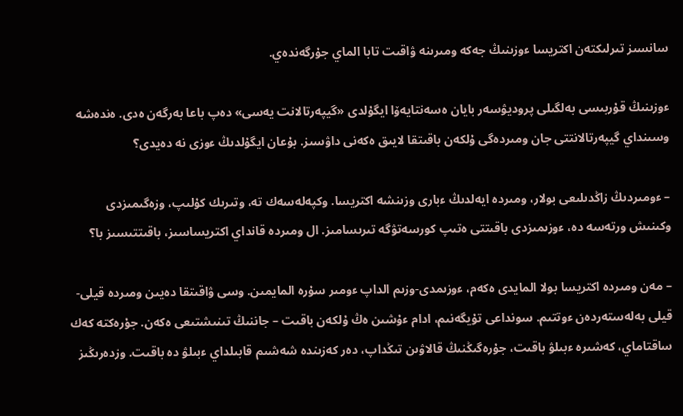سانسىز تىرلىكتەن اكتريسا ءوزىنىڭ جەكە ومىرىنە ۋاقىت تابا الماي جۇرگەندەي.

ءوزىنىڭ قۇربىسى بەلگىلى پروديۋسەر بايان ەسەنتايەۆا ايگۇلدى «گيپەرتالانت يەسى» دەپ باعا بەرگەن ەدى. ەندەشە وسىنداي گيپەرتالانتتى جان ومىردەگى ۇلكەن باقىتقا لايىق ەكەنى داۋسىز. بۇعان ايگۇلدىڭ ءوزى نە دەيدى؟

– ءومىردىڭ زاڭدىلىعى بولار، ومىردە ايەلدىڭ ءبارى وزىنشە اكتريسا. وكپەلەسەك تە، وتىرىك كۇلىپ، وزەگىمىزدى وكىنىش ورتەسە دە، ءوزىمىزدى باقىتتى ەتىپ كورسەتۋگە تىرىسامىز. ال ومىردە قانداي اكتريساسىز، باقىتتىسىز با؟

– مەن ومىردە اكتريسا بولا المايدى ەكەم، ءوزىمدى-وزىم الداپ ءومىر سۇرە المايمىن. وسى ۋاقىتقا دەيىن ومىردە قيلى-قيلى بەلەستەردەن ءوتتىم. سونداعى تۇيگەنىم، ادام ءۇشىن ەڭ ۇلكەن باقىت – جاننىڭ تىنىشتىعى ەكەن. جۇرەكتە كەك ساقتاماي، كەشىرە ءبىلۋ باقىت، جۇرەگىڭنىڭ قالاۋىن تىڭداپ، دەر كەزىندە شەشىم قابىلداي ءبىلۋ دە باقىت. وزدەرىڭىز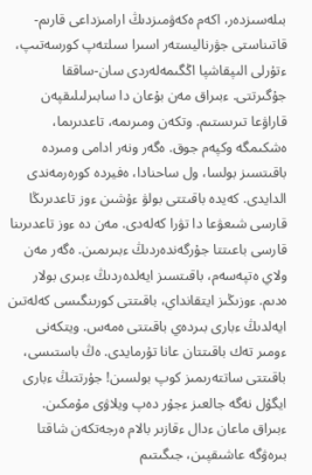بىلەسىزدەر، اكەم ەكەۋمىزدىڭ ارامىزداعى قارىم-قاتىناستى جۋرناليستەر اسىرا سىلتەپ كورسەتىپ، ءتۇرلى الىپقاشپا اڭگىمەلەردى سان-ساققا جۇگىرتتى. ءبىراق مەن بۇعان دا سابىرلىلىقپەن قاراۋعا تىرىستىم. وتكەن ومىرىمە، تاعدىرىما، ەشكىمگە وكپەم جوق. ەگەر ونەر ادامى ومىردە باقىتسىز بولسا، ول ساحنادا، ەفيردە كورەرمەندى الدايدى. كەيدە باقىتتى بولۋ ءۇشىن ءوز تاعدىرىڭا قارسى شىعۋعا دا تۋرا كەلەدى. مەن دە ءوز تاعدىرىنا قارسى باعىتتا جۇرگەندەردىڭ ءبىرىمىن. ەگەر مەن ولاي ەتپەسەم، باقىتسىز ايەلدەردىڭ ءبىرى بولار ەدىم. ءوزىڭىز ايتقانداي، باقىتتى كورىنگىسى كەلەتىن ايەلدىڭ ءبارى بىردەي باقىتتى ەمەس. ويتكەنى ءومىر تەك باقىتتان عانا تۇرمايدى. ەڭ باستىسى، باقىتتى ساتتەرىمىز كوپ بولسىن! جۇرتتىڭ ءبارى ايگۇل نەگە جالعىز ءجۇر دەپ ويلاۋى مۇمكىن. ءبىراق ماعان ءدال ءقازىر بالام ەرجەتكەن شاقتا بىرەۋگە عاشىقپىن، جىگىتىم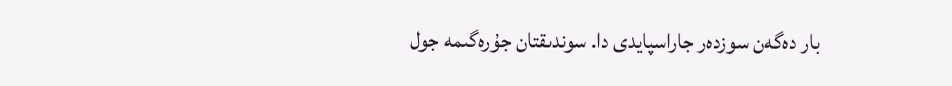بار دەگەن سوزدەر جاراسپايدى دا. سوندىقتان جۇرەگىمە جول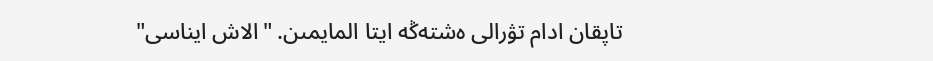تاپقان ادام تۋرالى ەشتەڭە ايتا المايمىن. "الاش ايناسى"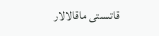قاتىستى ماقالالار